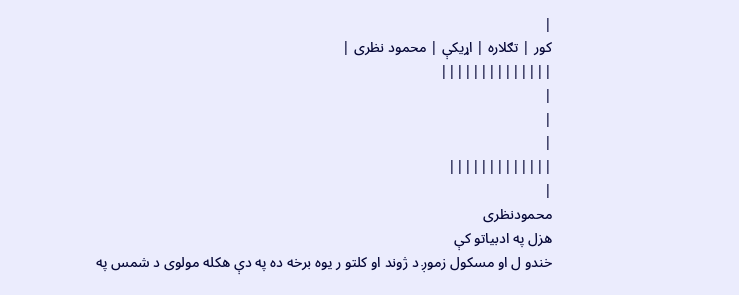|
کور | تګلاره | اړیکې | محمود نظری |
||||||||||||||
|
|
|
|||||||||||||
|
محمودنظری
هزل په ادبیاتو کې
خندو ل او مسکول زموږ د ژوند او کلتو ر یوه برخه ده په دې هکله مولوی د شمس په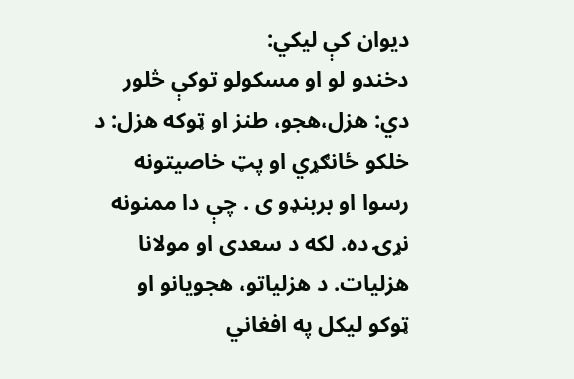دیوان کې لیکي:
دخندو لو او مسکولو توکې څلور دي: هزل،هجو، طنز او ټوکه هزل: د خلکو ځانګړي او پټ خاصيتونه رسوا او بربنډو ی . چې دا ممنونه نړۍ ده. لکه د سعدی او مولانا هزلیات. د هزلیاتو، هجویانو او ټوکو لیکل په افغاني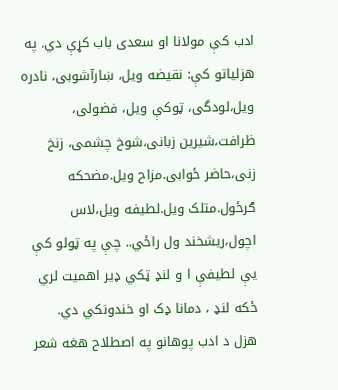ادب کې مولانا او سعدی باب کړې دي. په هزلیاتو کې: نقیضه ویل، ښارآشوبی، نادره ویل،لودگی، ټوکې ویل، فضولی، ظرافت،شیرین زبانی،شوخ چشمی، زنخ زنی،حاضر ځوابی.مزاح ویل.مضحکه ګرځول.متلک ویل.لطیفه ویل،لاس اچول،ریشخند ول راځي.. چې په ټولو کې يې لطیفې ا و لنډ ټکي ډیر اهمیت لري ځکه لنډ ، دمانا ډک او خندونکي دي.
هزل د ادب پوهانو په اصطلاح هغه شعر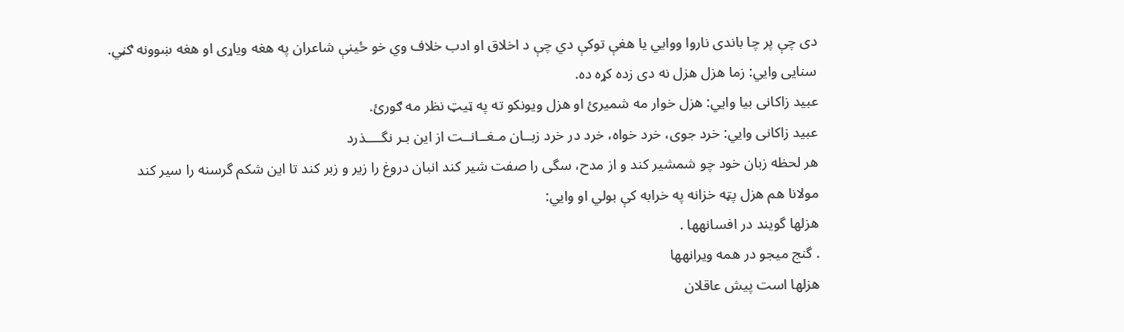دی چې پر چا باندی ناروا ووایي یا هغې توکې دي چې د اخلاق او ادب خلاف وي خو ځینې شاعران په هغه ویاړی او هغه ښوونه ګڼي.
سنایی وایي: زما هزل هزل نه دی زده کړه ده.
عبید زاکانی بیا وایي: هزل خوار مه شمیرئ او هزل ویونکو ته په ټیټ نظر مه ګورئ.
عبید زاکانی وایي: خرد جوی، خرد خواه، خرد در خرد زبــان مـغــانــت از این بـر نگــــذرد
هر لحظه زبان خود چو شمشير كند و از مدح، سگى را صفت شير كند انبان دروغ را زير و زبر كند تا اين شكم گرسنه را سير كند
مولانا هم هزل پټه خزانه په خرابه کې بولي او وایي:
هزلها گويند در افسانهها .
. گنج ميجو در همه ويرانهها
هزلها است پيش عاقلان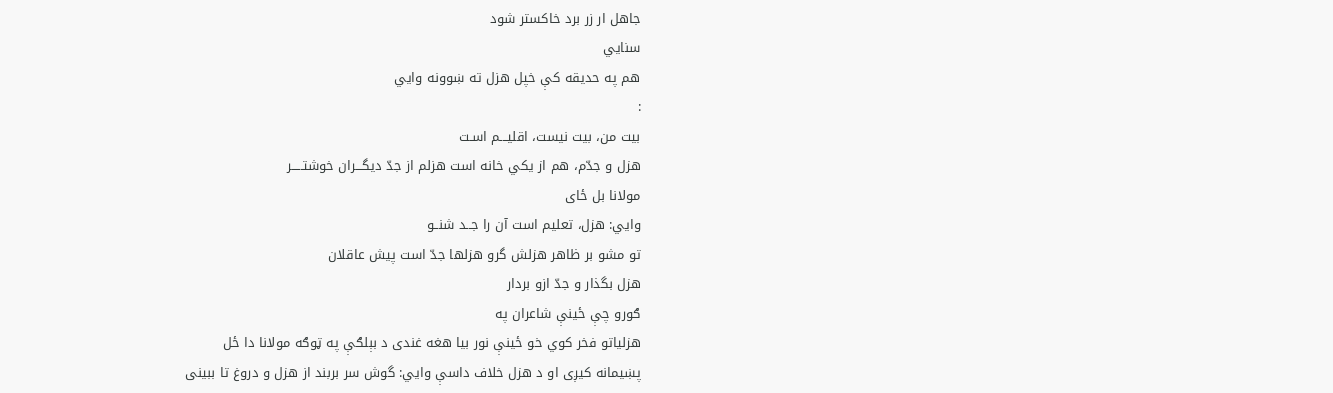جاهل ار زر برد خاكستر شود
سنایي
هم په حديقه کې خپل هزل ته ښوونه وایي
:
بيت من، بيت نيست، اقليـــم اسـت
هزل و جدّم، هم از يكي خانه است هزلم از جدّ ديگـــران خوشتـــــر
مولانا بل ځای
وایي: هزل، تعليم است آن را جــد شنــو
تو مشو بر ظاهر هزلش گرو هزلها جدّ است پيش عاقلان
هزل بگذار و جدّ ازو بردار
ګورو چې ځينې شاعران په
هزلیاتو فخر کوي خو ځینې نور بیا هغه غندی د بېلګې په ټوګه مولانا دا ځل
پښیمانه کیږی او د هزل خلاف داسې وایي: گوش سر بربند از هزل و دروغ تا ببينى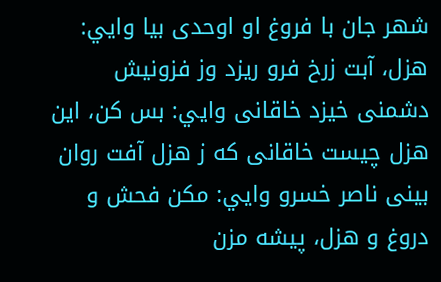شهر جان با فروغ او اوحدی بیا وایي: هزل، آبت زرخ فرو ريزد وز فزونيش دشمنى خيزد خاقانی وايي: بس كن، اين هزل چيست خاقانى كه ز هزل آفت روان بينى ناصر خسرو وايي: مكن فحش و دروغ و هزل، پيشه مزن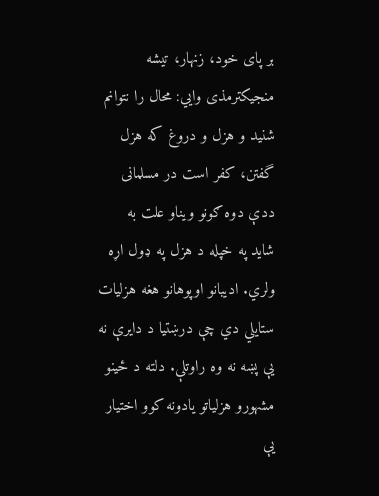بر پاى خود، زنهار، تيشه منجيكترمذى وایي: محال را نتوانم شنيد و هزل و دروغ كه هزل گفتن، كفر است در مسلمانى ددې دوه ګونو ویناو علت به شاید په خپله د هزل په ډول اړه ولري. ادیبانو اوپوهانو هغه هزلیات ستايلي دي چې درښتیا د دایرې نه يې پښه نه وه راوتلې. دلته د ځينو مشهورو هزلیاتو یادونه کوو اختیار یې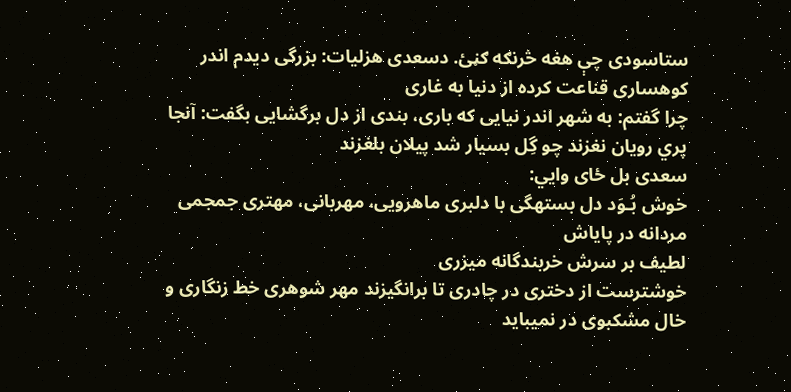ستاسودی چې هغه څرنګه ګڼئ. دسعدی هزلیات: بزرگى ديدم اندر كوهسارى قناعت كرده از دنيا به غارى
چرا گفتم: به شهر اندر نيايى كه بارى، بندى از دل برگشايى بگفت: آنجا پري رويان نغزند چو گِل بسيار شد پيلان بلغزند
سعدی بل ځای وایي:
خوش بُـوَد دل بستهگی با دلبری ماهرویی، مهربانی، مهتری جمجمی مردانه در پایاش
لطیف بر سرش خربندگانه میزری
خوشترست از دختری در چادری تا برانگیزند مهر شوهری خط زنگاری و خال مشکبوی در نمیباید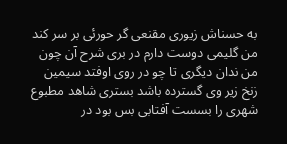به حسناش زیوری مقنعی گر حورئی بر سر کند
من گلیمی دوست دارم در بری شرح آن چون من ندان دیگری تا چو در روی اوفتد سیمین زنخ زیر وی گسترده باشد بستری شاهد مطبوع شهری را بسست آفتابی بس بود در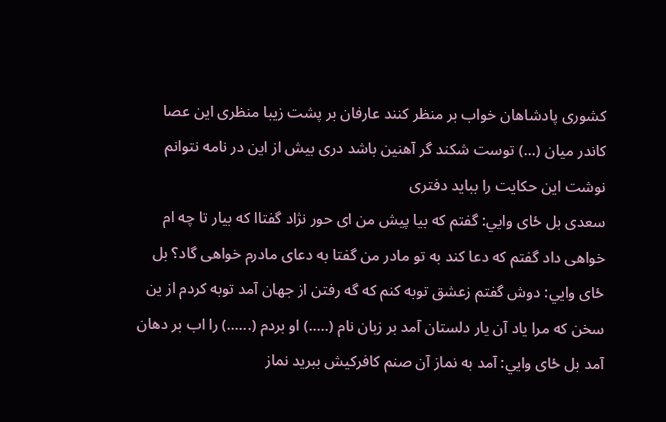کشوری پادشاهان خواب بر منظر کنند عارفان بر پشت زیبا منظری این عصا کاندر میان (...) توست شکند گر آهنین باشد دری بیش از این در نامه نتوانم نوشت این حکایت را بباید دفتری
سعدی بل ځای وايي: گفتم که بیا پیش من ای حور نژاد گفتاا که بیار تا چه ام خواهی داد گفتم که دعا کند به تو مادر من گفتا به دعای مادرم خواهی گاد؟ بل ځای وایي: دوش گفتم زعشق توبه کنم که گه رفتن از جهان آمد توبه کردم از ین سخن که مرا یاد آن یار دلستان آمد بر زبان نام (.....) او بردم (......) را اب بر دهان آمد بل ځای وایي: آمد به نماز آن صنم کافرکیش ببرید نماز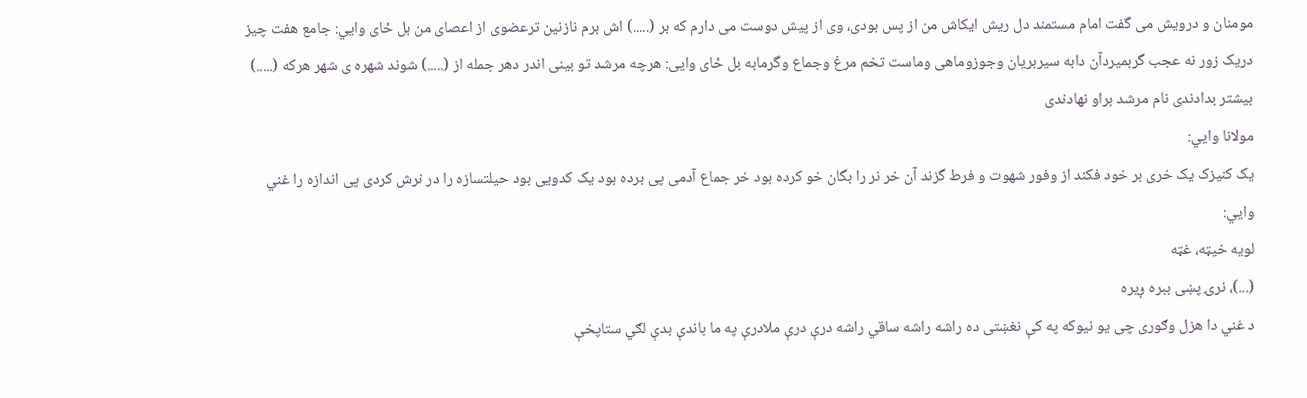مومنان و درویش می گفت امام مستمند دل ریش ایکاش من از پس بودی، وی از پیش دوست می دارم که بر (.....) اش برم نازنین ترعضوی از اعصای من بل ځای وايي: جامع هفت چیز دریک زور نه عجب گربمیردآن دابه سیربریان وجوزوماهی وماست تخم مرغ وجماع وگرمابه بل ځای وایی: هرچه مرشد تو بینی اندر دهر جمله از (.....) شوند شهره ی شهر هرکه (.....) بیشتر بدادندی نام مرشد براو نهادندی
مولانا وایي:
یک کنیزک یک خری بر خود فکند از وفور شهوت و فرط گزند آن خر نر را بگان خو کرده بود خر جماع آدمی پی برده بود یک کدویی بود حیلتسازه را در نرش کردی پی اندازه را غني وایي:
لويه خيټه، غټه
(...)، نرۍ پښی ببره ږيره
د غني دا هزل وګوری چی یو نیوکه په کې نغښتی ده راشه راشه ساقي راشه درې درې ملادرې په ما باندې بدې لګي ستاپخې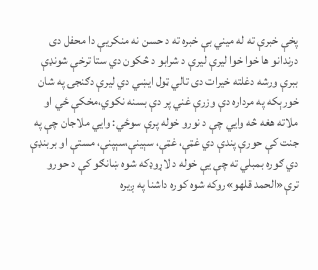پخې خبرې ته له ميني بې خبره ته د حسن نه منکريې دا محفل دی درندانو ها خوا خوا ليرې ليرې د شرابو د څکون دي ستا ترخې شونډې ببرې ورشه دغلته خيرات دی تالي ټول ايښي دي ليرې دګنجۍ په شان خورېکه په مرداره دې وزرې غني پر دې بسنه نکوي،مخکې ځي او ملاته هغه څه وايي چې د نورو خوله پرې سوځي: وايي ملاجان چې په جنت کې حورې پندې دي غټې، غټې، سېينې،سېپنې، مستې او بربنډې دي ګوره بمبلي ته چې يې خوله د لاړوډکه شوه ښانګو کې د حورو ترې«الحمد قلهو»روکه شوه کوره داشنا په ږيره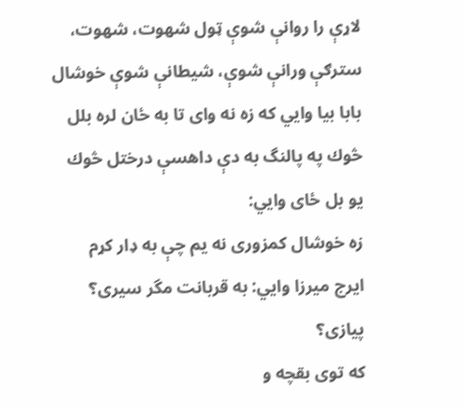لاړې را روانې شوې ټول شهوت، شهوت، سترګې ورانې شوې، شيطانې شوې خوشال بابا بیا وایي كه زه نه واى تا به ځان لره بلل څوك په پالنگ به دې داهسې درختل څوك
يو بل ځاى وايي:
زه خوشال كمزورى نه يم چې به ډار كړم
ایرج میرزا وایي: به قربانت مگر سیری؟ پیازی؟
که توی بقچه و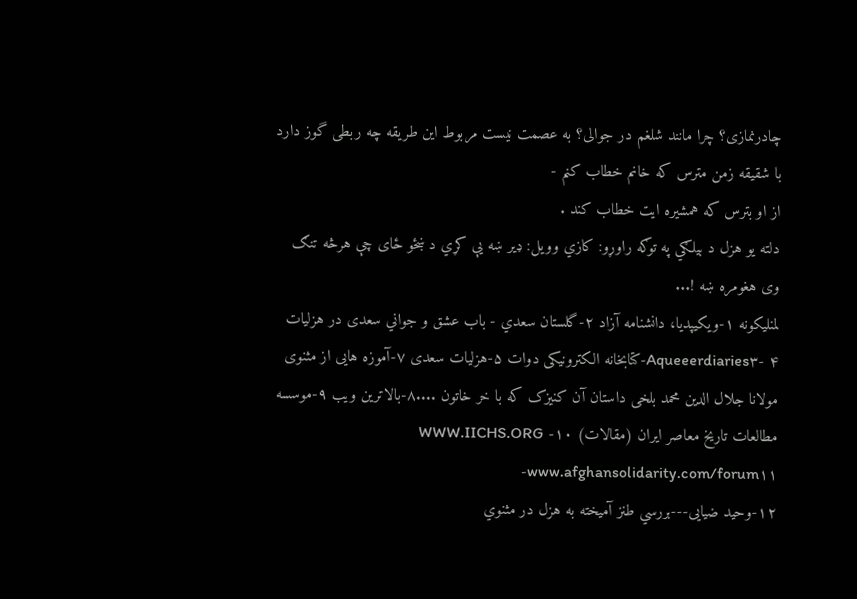چادرنمازی؟ چرا مانند شلغم در جوالی؟ به عصمت نیست مربوط این طریقه چه ربطی گوز دارد با شقیقه زمن مترس که خانم خطاب کنم -
از او بترس که همشیره ایت خطاب کند .
دلته یو هزل د بیلګي په توګه راوړو: کازي وویل: ډیر ښه يې کړي د ښځو ځای چې هرڅه تنګ وی هغومره ښه !...
لمنلیکونه ۱-ویکیپدیا، دانشنامه آزاد ۲-گلستان سعدي - باب عشق و جواني سعدی در هزلیات Aqueeerdiaries۳- ۴-کتابخانه الکترونيکی دوات ۵-هزلیات سعدی ۷-آموزه هایی از مثنوی مولانا جلال الدین محمد بلخی داستان آن کنیزک که با خر خاتون ....۸-بالاترین ویب ۹-موسسه مطالعات تاريخ معاصر ايران (مقالات) ۱۰- WWW.IICHS.ORG www.afghansolidarity.com/forum۱۱-
۱۲-وحید ضیایی---بررسي طنز آميخته به هزل در مثنوي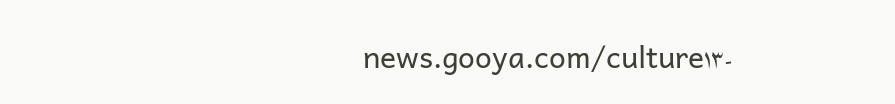news.gooya.com/culture۱۳-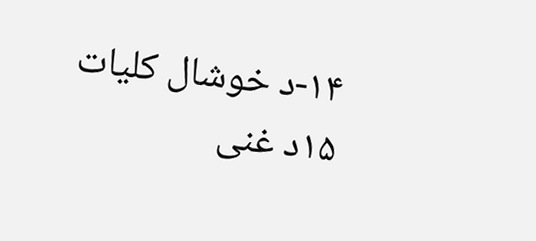۱۴-د خوشال کلیات ۱۵د غنی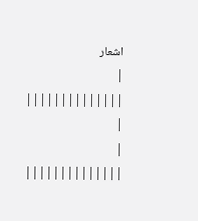اشعار
|
||||||||||||||
|
|
||||||||||||||